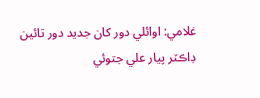غلامي: اوائلي دور کان جديد دور تائين ڊاڪٽر پيار علي جتوئي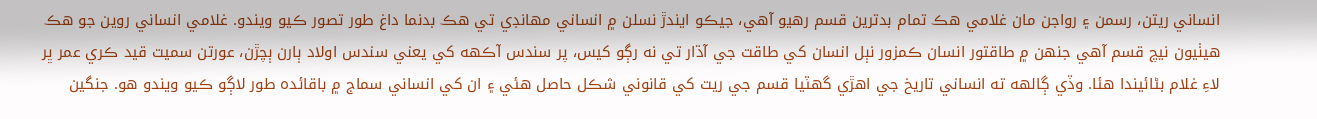انساني ريتن، رسمن ۽ رواجن مان غلامي هڪ تمام بدترين قسم رهيو آهي، جيڪو ايندڙ نسلن ۾ انساني مهانڊي تي هڪ بدنما داغ طور تصور ڪيو ويندو. غلامي انساني روين جو هڪ هيٺيون نيچ قسم آهي جنهن ۾ طاقتور انسان ڪمزور نٻل انسان کي طاقت جي آڌار تي نه رڳو کيس، پر سندس آڪهه کي يعني سندس اولاد ٻارن ٻچڙن، عورتن سميت قيد ڪري عمر ڀر لاءِ غلام بڻائيندا هئا. وڏي ڳالهه ته انساني تاريخ جي اهڙي گهٽيا قسم جي ريت کي قانوني شڪل حاصل هئي ۽ ان کي انساني سماج ۾ باقائده طور لاڳو ڪيو ويندو هو. جنگين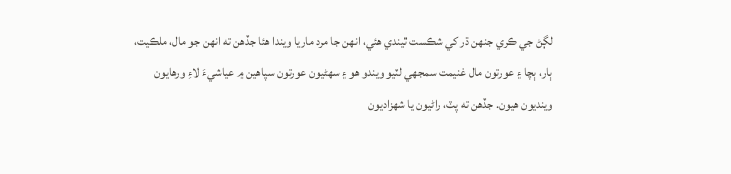لڳڻ جي ڪري جنهن ڌر کي شڪست ٿيندي هئي، انهن جا مرد ماريا ويندا هئا جڏهن ته انهن جو مال، ملڪيت، ٻار، ٻچا ۽ عورتون مال غنيمت سمجهي لٽيو ويندو هو ۽ سهڻيون عورتون سپاهين ۾ عياشيءَ لاءِ ورهايون وينديون هيون. جڏهن ته پٽ، راڻيون يا شهزاديون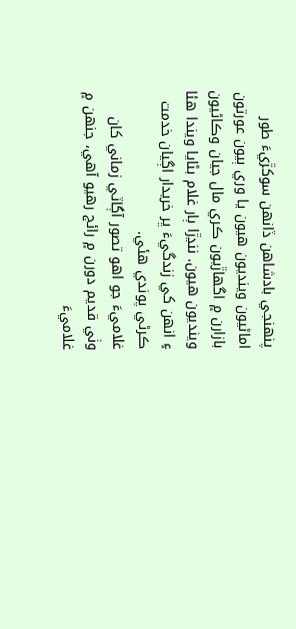پنهنجي بادشاهن ڏانهن سوکڙيءَ طور اماڻيون وينديون هيون يا وري ٻيون عورتون بازارن ۾ اگهاڙيون ڪري مال جيان وڪاڻيون وينديون هيون. ننڍڙا ٻار غلام بڻايا ويندا هئا ۽ انهن کي زندگيءَ ڀر خريدار اڳيان خدمت ڪرڻي پوندي هئي.
غلاميءَ جو اهو تصور آڳاٽي زماني کان وٺي قديم دورن ۾ رائج رهيو آهي، جنهن ۾ غلاميءَ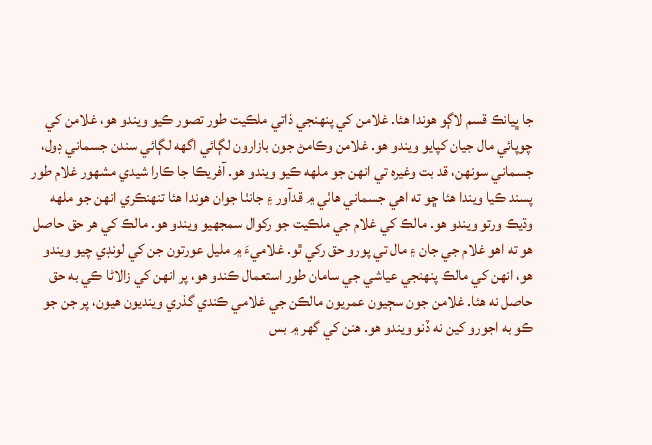جا ڀيانڪ قسم لاڳو هوندا هئا. غلامن کي پنهنجي ذاتي ملڪيت طور تصور ڪيو ويندو هو، غلامن کي چوپائي مال جيان کپايو ويندو هو. غلامن وڪامڻ جون بازارون لڳائي اگهه لڳائي سندن جسماني ڊول، جسماني سونهن، قد بت وغيره تي انهن جو ملهه ڪيو ويندو هو. آفريڪا جا ڪارا شيدي مشهور غلام طور پسند ڪيا ويندا هئا ڇو ته اهي جسماني هاٺي ۾ قدآور ۽ جانٺا جوان هوندا هئا تنهنڪري انهن جو ملهه وڌيڪ ورتو ويندو هو. مالڪ کي غلام جي ملڪيت جو رکوال سمجهيو ويندو هو. مالڪ کي هر حق حاصل هو ته اهو غلام جي جان ۽ مال تي پورو حق رکي ٿو. غلاميءَ ۾ مليل عورتون جن کي لونڊي چيو ويندو هو، انهن کي مالڪ پنهنجي عياشي جي سامان طور استعمال ڪندو هو، پر انهن کي زالاڻا ڪي به حق حاصل نه هئا. غلامن جون سڄيون عمريون مالڪن جي غلامي ڪندي گذري وينديون هيون، پر جن جو ڪو به اجورو کين نه ڏنو ويندو هو. هنن کي گهر ۾ بس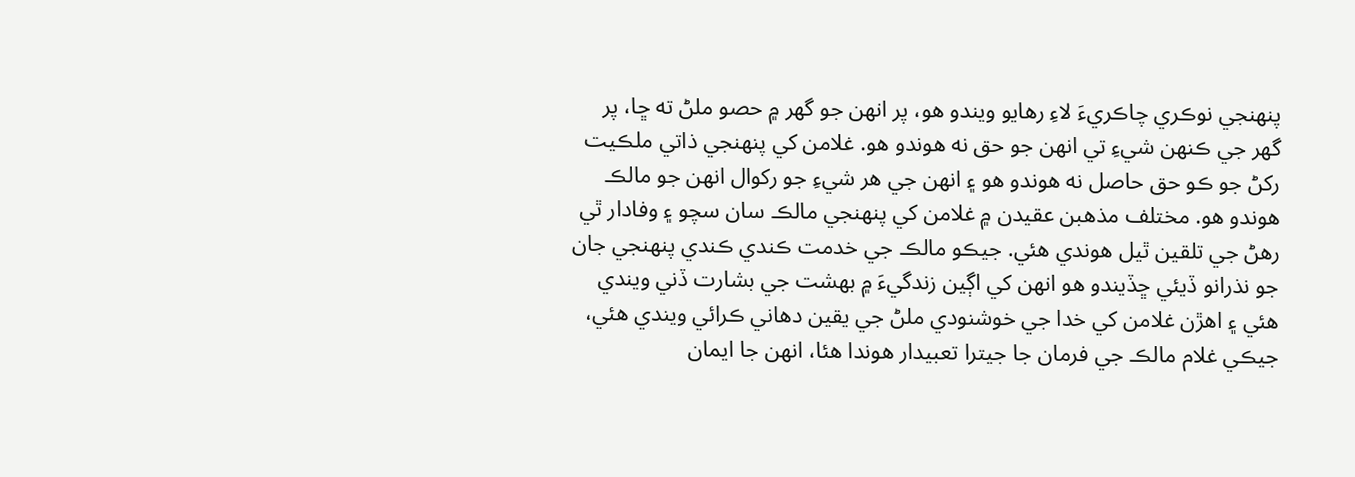پنهنجي نوڪري چاڪريءَ لاءِ رهايو ويندو هو، پر انهن جو گهر ۾ حصو ملڻ ته ڇا، پر گهر جي ڪنهن شيءِ تي انهن جو حق نه هوندو هو. غلامن کي پنهنجي ذاتي ملڪيت رکڻ جو ڪو حق حاصل نه هوندو هو ۽ انهن جي هر شيءِ جو رکوال انهن جو مالڪ هوندو هو. مختلف مذهبن عقيدن ۾ غلامن کي پنهنجي مالڪ سان سچو ۽ وفادار ٿي رهڻ جي تلقين ٿيل هوندي هئي. جيڪو مالڪ جي خدمت ڪندي ڪندي پنهنجي جان جو نذرانو ڏيئي ڇڏيندو هو انهن کي اڳين زندگيءَ ۾ بهشت جي بشارت ڏني ويندي هئي ۽ اهڙن غلامن کي خدا جي خوشنودي ملڻ جي يقين دهاني ڪرائي ويندي هئي، جيڪي غلام مالڪ جي فرمان جا جيترا تعبيدار هوندا هئا، انهن جا ايمان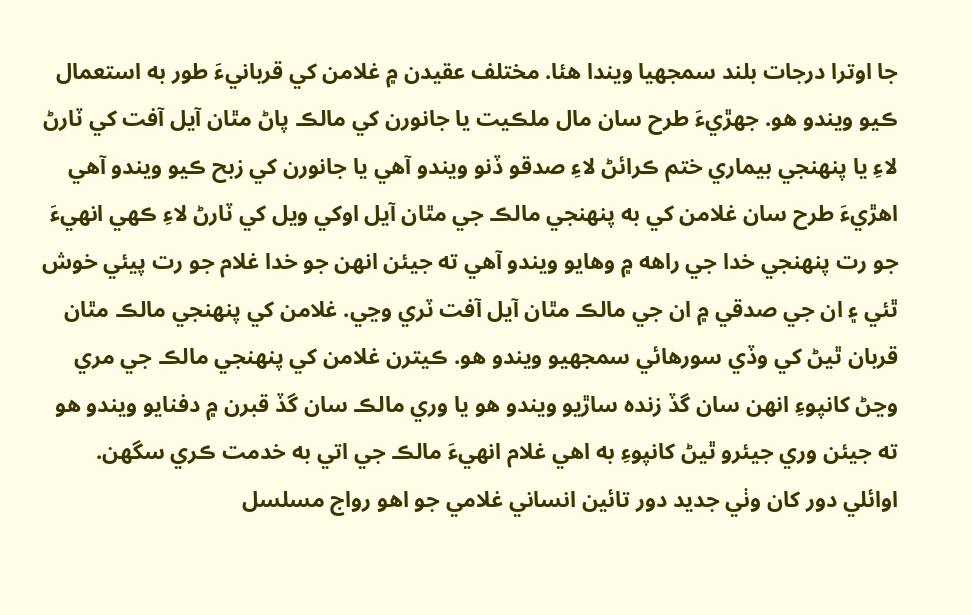جا اوترا درجات بلند سمجهيا ويندا هئا. مختلف عقيدن ۾ غلامن کي قربانيءَ طور به استعمال ڪيو ويندو هو. جهڙيءَ طرح سان مال ملڪيت يا جانورن کي مالڪ پاڻ مٿان آيل آفت کي ٽارڻ لاءِ يا پنهنجي بيماري ختم ڪرائڻ لاءِ صدقو ڏنو ويندو آهي يا جانورن کي زبح ڪيو ويندو آهي اهڙيءَ طرح سان غلامن کي به پنهنجي مالڪ جي مٿان آيل اوکي ويل کي ٽارڻ لاءِ ڪهي انهيءَ جو رت پنهنجي خدا جي راهه ۾ وهايو ويندو آهي ته جيئن انهن جو خدا غلام جو رت پيئي خوش ٿئي ۽ ان جي صدقي ۾ ان جي مالڪ مٿان آيل آفت ٽري وڃي. غلامن کي پنهنجي مالڪ مٿان قربان ٿيڻ کي وڏي سورهائي سمجهيو ويندو هو. ڪيترن غلامن کي پنهنجي مالڪ جي مري وڃڻ کانپوءِ انهن سان گڏ زنده ساڙيو ويندو هو يا وري مالڪ سان گڏ قبرن ۾ دفنايو ويندو هو ته جيئن وري جيئرو ٿيڻ کانپوءِ به اهي غلام انهيءَ مالڪ جي اتي به خدمت ڪري سگهن.
اوائلي دور کان وٺي جديد دور تائين انساني غلامي جو اهو رواج مسلسل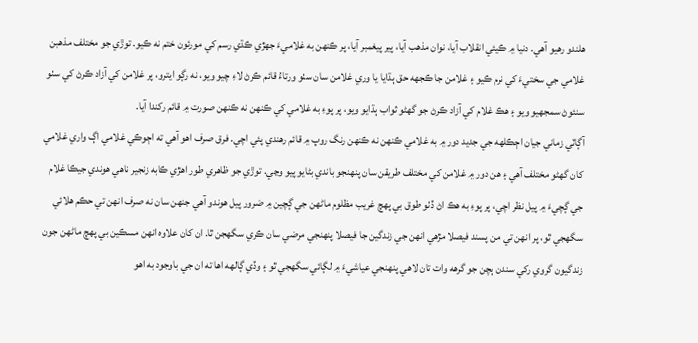هلندو رهيو آهي. دنيا ۾ ڪيئي انقلاب آيا، نوان مذهب آيا، پير پيغمبر آيا، پر ڪنهن به غلاميءَ جهڙي ڪڌي رسم کي مورئون ختم نه ڪيو. توڙي جو مختلف مذهبن غلامي جي سختيءَ کي نرم ڪيو ۽ غلامن جا ڪجهه حق ٻڌايا يا وري غلامن سان سٺو ورتاءُ قائم ڪرڻ لاءِ چيو ويو، نه رڳو ايترو، پر غلامن کي آزاد ڪرڻ کي سٺو سنئوڻ سمجهيو ويو ۽ هڪ غلام کي آزاد ڪرڻ جو گهڻو ثواب ٻڌايو ويو، پر پوءِ به غلامي کي ڪنهن نه ڪنهن صورت ۾ قائم رکندا آيا.
آڳاٽي زماني جيان اڄڪلهه جي جديد دور ۾ به غلامي ڪنهن نه ڪنهن رنگ روپ ۾ قائم رهندي پئي اچي. فرق صرف اهو آهي ته اڄوڪي غلامي اڳ واري غلامي کان گهڻو مختلف آهي ۽ هن دور ۾ غلامن کي مختلف طريقن سان پنهنجو باندي بڻايو پيو وڃي. توڙي جو ظاهري طور اهڙي ڪابه زنجير ناهي هوندي جيڪا غلام جي ڳچيءَ ۾ پيل نظر اچي، پر پوءِ به هڪ اڻ ڏٺو طوق بي پهچ غريب مظلوم ماڻهن جي ڳچين ۾ ضرور پيل هوندو آهي جنهن سان نه صرف انهن تي حڪم هلائي سگهجي ٿو، پر انهن تي من پسند فيصلا مڙهي انهن جي زندگين جا فيصلا پنهنجي مرضي سان ڪري سگهجن ٿا. ان کان علاوه انهن مسڪين بي پهچ ماڻهن جون زندگيون گروي رکي سندن ٻچن جو گرهه وات تان لاهي پنهنجي عياشيءَ ۾ لڳائي سگهجي ٿو ۽ وڏي ڳالهه اها ته ان جي باوجود به اهو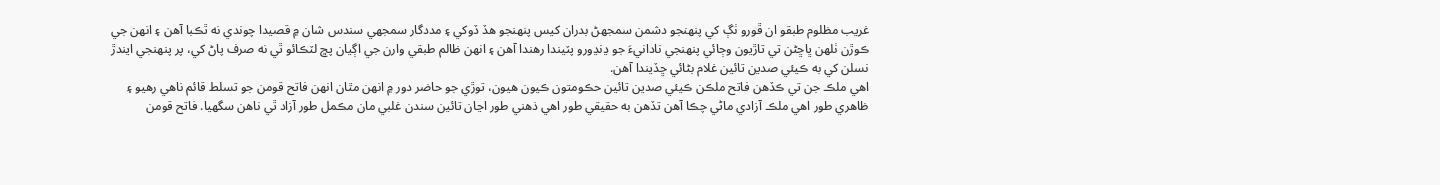غريب مظلوم طبقو ان ڦورو ٺڳ کي پنهنجو دشمن سمجهڻ بدران کيس پنهنجو هڏ ڏوکي ۽ مددگار سمجهي سندس شان ۾ قصيدا چوندي نه ٿڪبا آهن ۽ انهن جي ڪوڙن ٺلهن ڀاڇڻن تي تاڙيون وڄائي پنهنجي نادانيءَ جو ڍنڍورو پٽيندا رهندا آهن ۽ انهن ظالم طبقي وارن جي اڳيان پڇ لٽڪائو ٿي نه صرف پاڻ کي، پر پنهنجي ايندڙ نسلن کي به ڪيئي صدين تائين غلام بڻائي ڇڏيندا آهن.
اهي ملڪ جن تي ڪڏهن فاتح ملڪن ڪيئي صدين تائين حڪومتون ڪيون هيون، توڙي جو حاضر دور ۾ انهن مٿان انهن فاتح قومن جو تسلط قائم ناهي رهيو ۽ ظاهري طور اهي ملڪ آزادي ماڻي چڪا آهن تڏهن به حقيقي طور اهي ذهني طور اڃان تائين سندن غلبي مان مڪمل طور آزاد ٿي ناهن سگهيا. فاتح قومن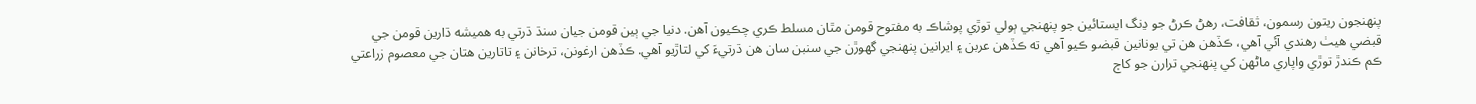پنهنجون ريتون رسمون، ثقافت، رهڻ ڪرڻ جو ڍنگ ايستائين جو پنهنجي ٻولي توڙي پوشاڪ به مفتوح قومن مٿان مسلط ڪري چڪيون آهن. دنيا جي ٻين قومن جيان سنڌ ڌرتي به هميشه ڌارين قومن جي قبضي هيٺ رهندي آئي آهي، ڪڏهن هن تي يونانين قبضو ڪيو آهي ته ڪڏهن عربن ۽ ايرانين پنهنجي گهوڙن جي سنبن سان هن ڌرتيءَ کي لتاڙيو آهي. ڪڏهن ارغونن، ترخانن ۽ تاتارين هتان جي معصوم زراعتي ڪم ڪندڙ توڙي واپاري ماڻهن کي پنهنجي ترارن جو کاڄ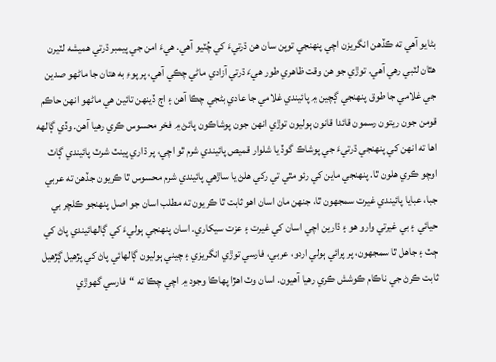بڻايو آهي ته ڪڏهن انگريزن اچي پنهنجي توپن سان هن ڌرتيءَ کي چُٽيو آهي. هيءَ امن جي پيمبر ڌرتي هميشه لٽيرن هٿان لٽبي رهي آهي. توڙي جو هن وقت ظاهري طور هيءَ ڌرتي آزادي ماڻي چڪي آهي، پر پوءِ به هتان جا ماڻهو صدين جي غلامي جا طوق پنهنجي ڳچين ۾ پائيندي غلامي جا عادي بڻجي چڪا آهن ۽ اڄ ڏينهن تائين هي ماڻهو انهن حاڪم قومن جون ريتون رسمون قائدا قانون ٻوليون توڙي انهن جون پوشاڪون پائڻ ۾ فخر محسوس ڪري رهيا آهن. وڏي ڳالهه اها ته انهن کي پنهنجي ڌرتيءَ جي پوشاڪ گوڏ يا شلوار قميص پائيندي شرم ٿو اچي، پر ڌاري پينٽ شرٽ پائيندي ڳاٽ اوچو ڪري هلون ٿا. پنهنجي ماين کي رئو مٿي تي رکي هلڻ يا ساڙهي پائيندي شرم محسوس ٿا ڪريون جڏهن ته عربي جبا، عبايا پائيندي غيرت سمجهون ٿا، جنهن مان اسان اهو ثابت ٿا ڪريون ته مطلب اسان جو اصل پنهنجو ڪلچر بي حيائي ۽ بي غيرتي وارو هو ۽ ڌارين اچي اسان کي غيرت ۽ عزت سيکاري. اسان پنهنجي ٻوليءَ کي ڳالهائيندي پاڻ کي ڄٽ ۽ جاهل ٿا سمجهون، پر پرائي ٻولي اردو، عربي، فارسي توڙي انگريزي ۽ چيني ٻوليون ڳالهائي پاڻ کي پڙهيل ڳڙهيل ثابت ڪرڻ جي ناڪام ڪوشش ڪري رهيا آهيون. اسان وٽ اهڙا پهاڪا وجود ۾ اچي چڪا ته “فارسي گهوڙي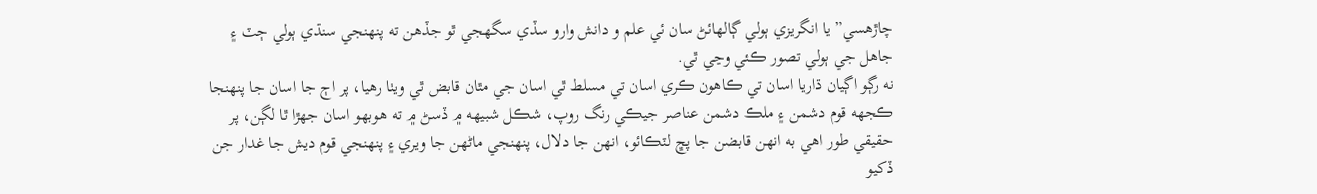چاڙهسي” يا انگريزي ٻولي ڳالهائڻ سان ئي علم و دانش وارو سڏي سگهجي ٿو جڏهن ته پنهنجي سنڌي ٻولي ڄٽ ۽ جاهل جي ٻولي تصور ڪئي وڃي ٿي.
نه رڳو اڳيان ڌاريا اسان تي ڪاهون ڪري اسان تي مسلط ٿي اسان جي مٿان قابض ٿي ويٺا رهيا، پر اڄ جا اسان جا پنهنجا ڪجهه قوم دشمن ۽ ملڪ دشمن عناصر جيڪي رنگ روپ، شڪل شبيهه ۾ ڏسڻ ۾ ته هوبهو اسان جهڙا ٿا لڳن، پر حقيقي طور اهي به انهن قابضن جا پڇ لٽڪائو، انهن جا دلال، پنهنجي ماڻهن جا ويري ۽ پنهنجي قوم ديش جا غدار جن ڏکيو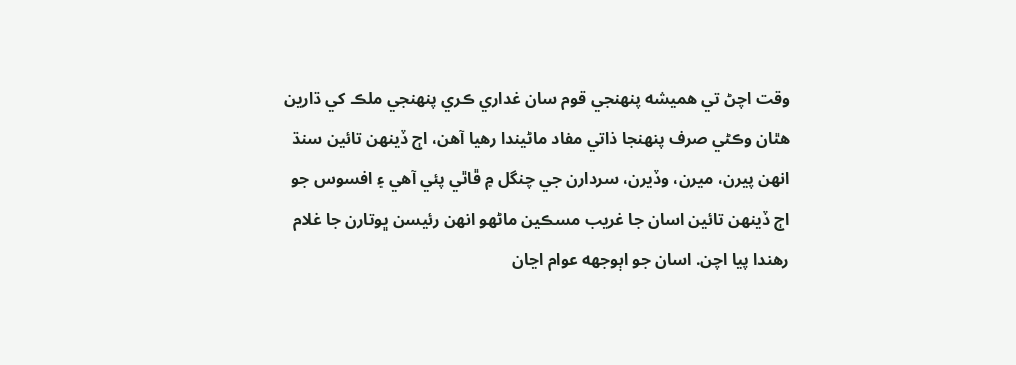وقت اچڻ تي هميشه پنهنجي قوم سان غداري ڪري پنهنجي ملڪ کي ڌارين هٿان وڪڻي صرف پنهنجا ذاتي مفاد ماڻيندا رهيا آهن، اڄ ڏينهن تائين سنڌ انهن پيرن، ميرن، وڏيرن، سردارن جي چنگل ۾ ڦاٿي پئي آهي ۽ افسوس جو اڄ ڏينهن تائين اسان جا غريب مسڪين ماڻهو انهن رئيسن ڀوتارن جا غلام رهندا پيا اچن. اسان جو اٻوجهه عوام اڃان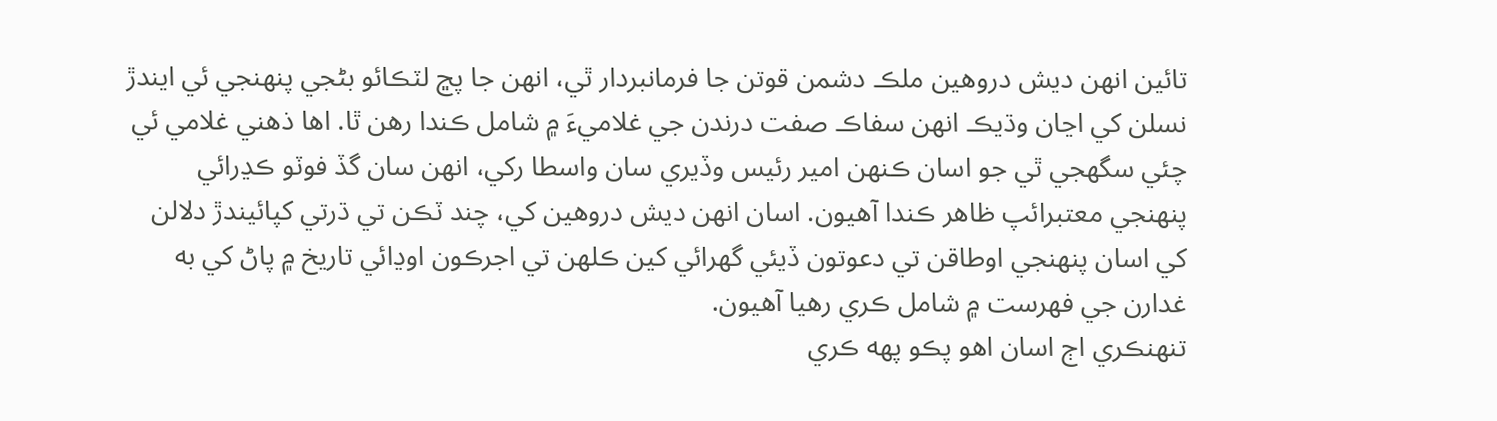تائين انهن ديش دروهين ملڪ دشمن قوتن جا فرمانبردار ٿي، انهن جا پڇ لٽڪائو بڻجي پنهنجي ئي ايندڙ نسلن کي اڃان وڌيڪ انهن سفاڪ صفت درندن جي غلاميءَ ۾ شامل ڪندا رهن ٿا. اها ذهني غلامي ئي چئي سگهجي ٿي جو اسان ڪنهن امير رئيس وڏيري سان واسطا رکي، انهن سان گڏ فوٽو ڪڍرائي پنهنجي معتبرائپ ظاهر ڪندا آهيون. اسان انهن ديش دروهين کي، چند ٽڪن تي ڌرتي کپائيندڙ دلالن کي اسان پنهنجي اوطاقن تي دعوتون ڏيئي گهرائي کين ڪلهن تي اجرڪون اوڍائي تاريخ ۾ پاڻ کي به غدارن جي فهرست ۾ شامل ڪري رهيا آهيون.
تنهنڪري اڄ اسان اهو پڪو پهه ڪري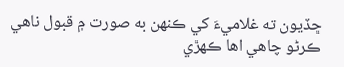ڇڏيون ته غلاميءَ کي ڪنهن به صورت ۾ قبول ناهي ڪرڻو چاهي اها ڪهڙي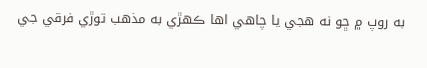به روپ ۾ ڇو نه هجي يا چاهي اها ڪهڙي به مذهب توڙي فرقي جي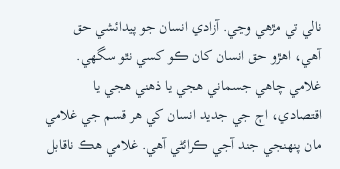نالي تي مڙهي وڃي. آزادي انسان جو پيدائشي حق آهي، اهڙو حق انسان کان ڪو کسي نٿو سگهي. غلامي چاهي جسماني هجي يا ذهني هجي يا اقتصادي، اڄ جي جديد انسان کي هر قسم جي غلامي مان پنهنجي جند آجي ڪرائڻي آهي. غلامي هڪ ناقابل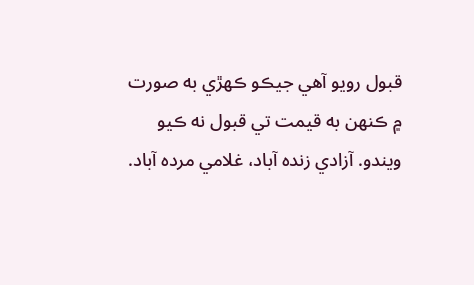قبول رويو آهي جيڪو ڪهڙي به صورت ۾ ڪنهن به قيمت تي قبول نه ڪيو ويندو. آزادي زنده آباد، غلامي مرده آباد.